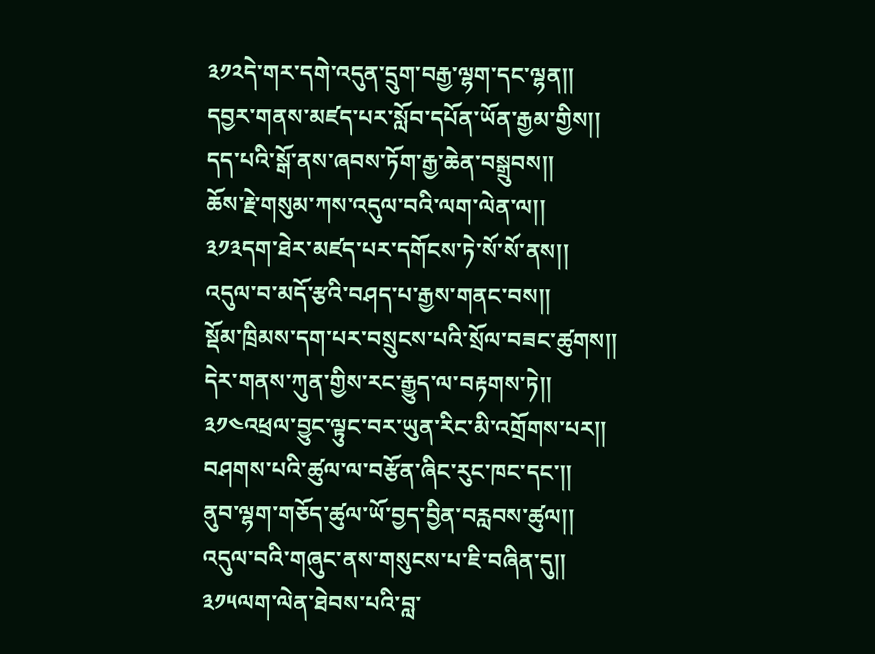༣༡༢དེ་གར་དགེ་འདུན་དྲུག་བརྒྱ་ལྷག་དང་ལྷན།།
དབྱར་གནས་མཛད་པར་སློབ་དཔོན་ཡོན་རྒྱམ་གྱིས།།
དད་པའི་སྒོ་ནས་ཞབས་ཏོག་རྒྱ་ཆེན་བསྒྲུབས།།
ཆོས་རྗེ་གསུམ་ཀས་འདུལ་བའི་ལག་ལེན་ལ།།
༣༡༣དག་ཐེར་མཛད་པར་དགོངས་ཏེ་སོ་སོ་ནས།།
འདུལ་བ་མདོ་རྩའི་བཤད་པ་རྒྱས་གནང་བས།།
སྡོམ་ཁྲིམས་དག་པར་བསྲུངས་པའི་སྲོལ་བཟང་ཚུགས།།
དེར་གནས་ཀུན་གྱིས་རང་རྒྱུད་ལ་བརྟགས་ཏེ།།
༣༡༤འཕྲལ་བྱུང་ལྟུང་བར་ཡུན་རིང་མི་འགྲོགས་པར།།
བཤགས་པའི་ཚུལ་ལ་བརྩོན་ཞིང་རུང་ཁང་དང་།།
ནུབ་ལྷག་གཅོད་ཚུལ་ཡོ་བྱད་བྱིན་བརླབས་ཚུལ།།
འདུལ་བའི་གཞུང་ནས་གསུངས་པ་ཇི་བཞིན་དུ།།
༣༡༥ལག་ལེན་ཐེབས་པའི་བླ་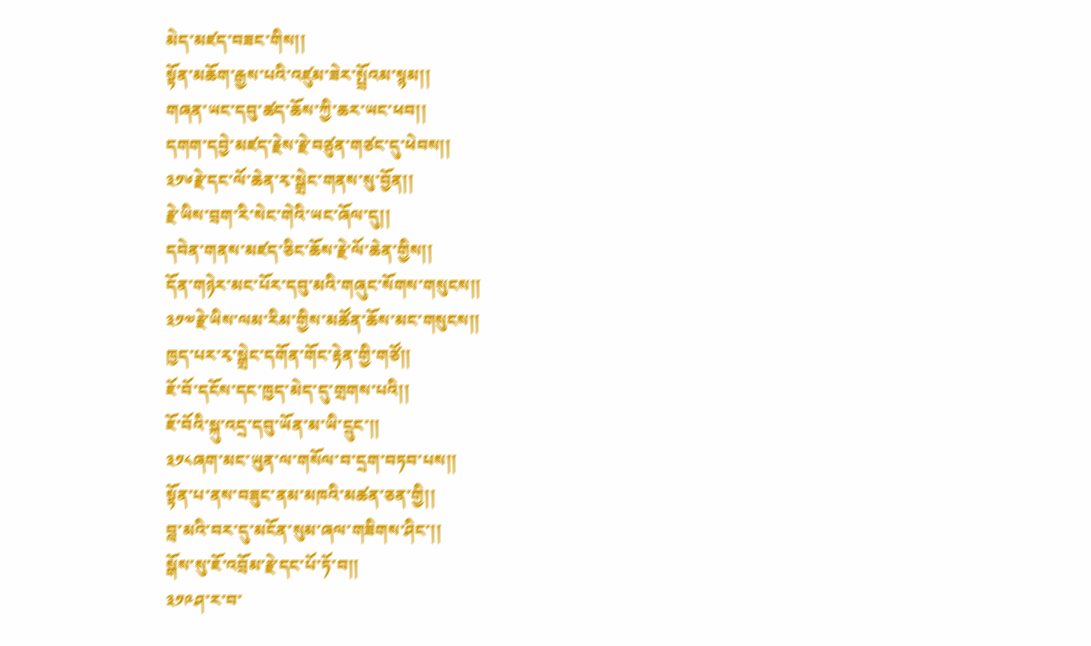མེད་མཛད་བཟང་གིས།།
སྟོན་མཆོག་རྒྱས་པའི་འཛུམ་ཟེར་སྤྲོའམ་སྙམ།།
གཞན་ཡང་དབུ་ཚད་ཆོས་ཀྱི་ཆར་ཡང་ཕབ།།
དགག་དབྱེ་མཛད་རྗེས་རྗེ་བཙུན་གཙང་དུ་ཕེབས།།
༣༡༦རྗེ་དང་ལོ་ཆེན་རྭ་སྒྲེང་གནས་སུ་བྱོན།།
རྗེ་ཡིས་བྲག་རི་སེང་གེའི་ཡང་ཞོལ་དུ།།
དབེན་གནས་མཛད་ཅིང་ཆོས་རྗེ་ལོ་ཆེན་གྱིས།།
དོན་གཉེར་མང་པོར་དབུ་མའི་གཞུང་སོགས་གསུངས།།
༣༡༧རྗེ་ཡིས་ལམ་རིམ་གྱིས་མཚོན་ཆོས་མང་གསུངས།།
ཁྱད་པར་རྭ་སྒྲེང་དགོན་གོང་རྟེན་གྱི་གཙོ།།
ཇོ་བོ་དངོས་དང་ཁྱད་མེད་དུ་གྲགས་པའི།།
ཇོ་བོའི་སྐུ་འདྲ་དབུ་ཡོན་མ་ཡི་དྲུང་།།
༣༡༨ཞག་མང་ཡུན་ལ་གསོལ་བ་དྲག་བཏབ་པས།།
སྟོན་པ་ནས་བཟུང་ནམ་མཁའི་མཚན་ཅན་གྱི།།
བླ་མའི་བར་དུ་མངོན་སུམ་ཞལ་གཟིགས་ཤིང་།།
སྒོས་སུ་ཇོ་འབྲོམ་རྗེ་དང་པོ་ཏོ་བ།།
༣༡༩ཤ་ར་བ་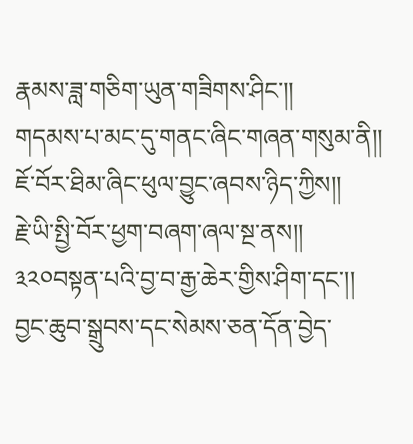རྣམས་ཟླ་གཅིག་ཡུན་གཟིགས་ཤིང་།།
གདམས་པ་མང་དུ་གནང་ཞིང་གཞན་གསུམ་ནི།།
ཇོ་བོར་ཐིམ་ཞིང་ཕུལ་བྱུང་ཞབས་ཉིད་ཀྱིས།།
རྗེ་ཡི་སྤྱི་བོར་ཕྱག་བཞག་ཞལ་སྔ་ནས།།
༣༢༠བསྟན་པའི་བྱ་བ་རྒྱ་ཆེར་གྱིས་ཤིག་དང་།།
བྱང་ཆུབ་སྒྲུབས་དང་སེམས་ཅན་དོན་བྱེད་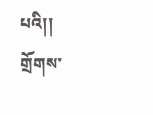པའི།།
གྲོགས་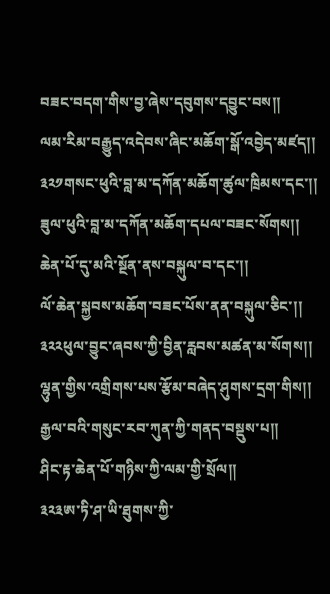བཟང་བདག་གིས་བྱ་ཞེས་དབུགས་དབྱུང་བས།།
ལམ་རིམ་བརྒྱུད་འདེབས་ཞིང་མཆོག་སྒོ་འབྱེད་མཛད།།
༣༢༡གསང་ཕུའི་བླ་མ་དཀོན་མཆོག་ཚུལ་ཁྲིམས་དང་།།
ཟུལ་ཕུའི་བླ་མ་དཀོན་མཆོག་དཔལ་བཟང་སོགས།།
ཆེན་པོ་དུ་མའི་སྔོན་ནས་བསྐུལ་བ་དང་།།
ལོ་ཆེན་སྐྱབས་མཆོག་བཟང་པོས་ནན་བསྐུལ་ཅིང་།།
༣༢༢ཕུལ་བྱུང་ཞབས་ཀྱི་བྱིན་རླབས་མཚན་མ་སོགས།།
ལྷུན་གྱིས་འགྲིགས་པས་རྩོམ་བཞེད་ཤུགས་དྲག་གིས།།
རྒྱལ་བའི་གསུང་རབ་ཀུན་ཀྱི་གནད་བསྡུས་པ།།
ཤིང་རྟ་ཆེན་པོ་གཉིས་ཀྱི་ལམ་གྱི་སྲོལ།།
༣༢༣ཨ་ཏི་ཤ་ཡི་ཐུགས་ཀྱི་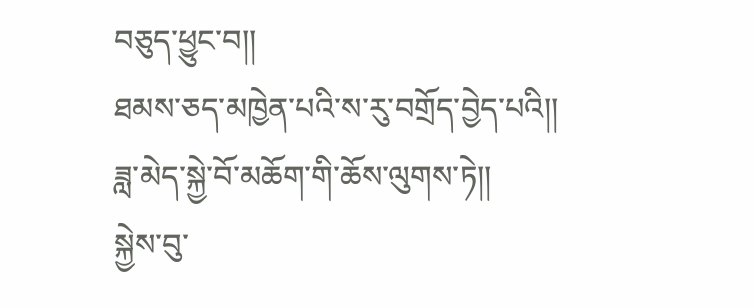བཅུད་ཕྱུང་བ།།
ཐམས་ཅད་མཁྱེན་པའི་ས་རུ་བགྲོད་བྱེད་པའི།།
ཟླ་མེད་སྐྱེ་བོ་མཆོག་གི་ཆོས་ལུགས་ཏེ།།
སྐྱེས་བུ་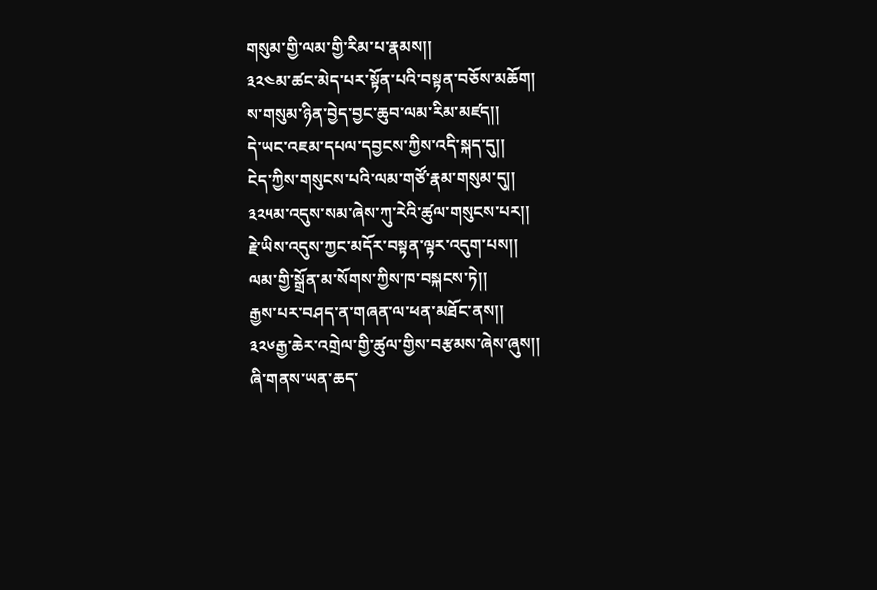གསུམ་གྱི་ལམ་གྱི་རིམ་པ་རྣམས།།
༣༢༤མ་ཚང་མེད་པར་སྟོན་པའི་བསྟན་བཅོས་མཆོག།
ས་གསུམ་ཉིན་བྱེད་བྱང་ཆུབ་ལམ་རིམ་མཛད།།
དེ་ཡང་འཇམ་དཔལ་དབྱངས་ཀྱིས་འདི་སྐད་དུ།།
ངེད་ཀྱིས་གསུངས་པའི་ལམ་གཙོ་རྣམ་གསུམ་དུ།།
༣༢༥མ་འདུས་སམ་ཞེས་ཀུ་རེའི་ཚུལ་གསུངས་པར།།
རྗེ་ཡིས་འདུས་ཀྱང་མདོར་བསྟན་ལྟར་འདུག་པས།།
ལམ་གྱི་སྒྲོན་མ་སོགས་ཀྱིས་ཁ་བསྐངས་ཏེ།།
རྒྱས་པར་བཤད་ན་གཞན་ལ་ཕན་མཐོང་ནས།།
༣༢༦རྒྱ་ཆེར་འགྲེལ་གྱི་ཚུལ་གྱིས་བརྩམས་ཞེས་ཞུས།།
ཞི་གནས་ཡན་ཆད་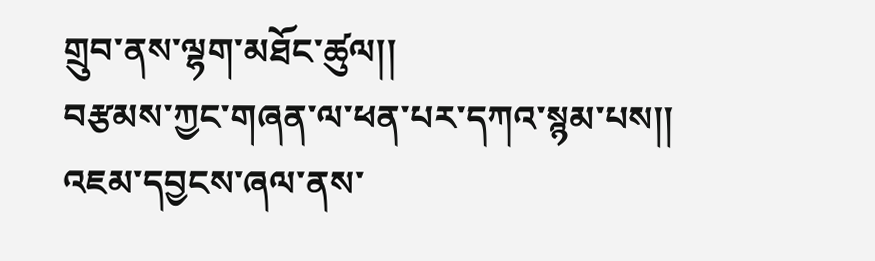གྲུབ་ནས་ལྷག་མཐོང་ཚུལ།།
བརྩམས་ཀྱང་གཞན་ལ་ཕན་པར་དཀའ་སྙམ་པས།།
འཇམ་དབྱངས་ཞལ་ནས་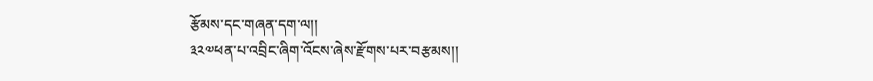རྩོམས་དང་གཞན་དག་ལ།།
༣༢༧ཕན་པ་འབྲིང་ཞིག་འོངས་ཞེས་རྫོགས་པར་བརྩམས།།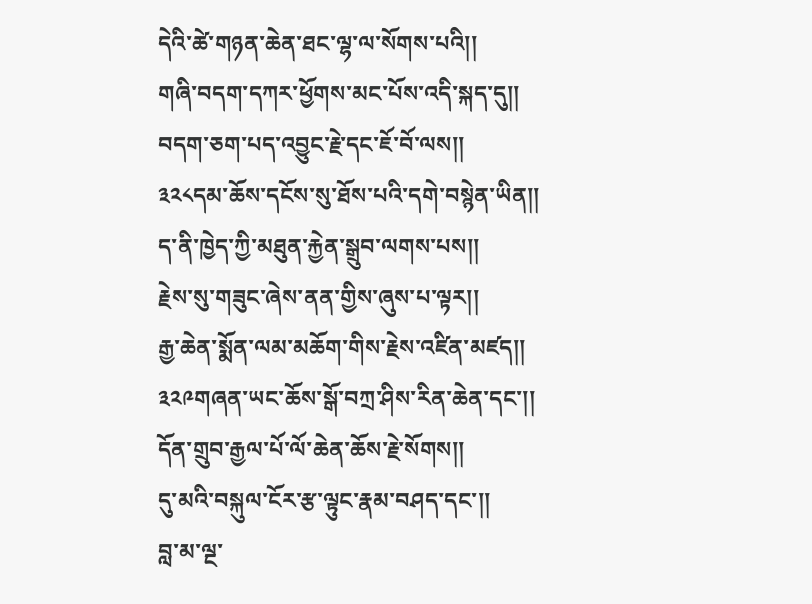དེའི་ཚེ་གཉན་ཆེན་ཐང་ལྷ་ལ་སོགས་པའི།།
གཞི་བདག་དཀར་ཕྱོགས་མང་པོས་འདི་སྐད་དུ།།
བདག་ཅག་པད་འབྱུང་རྗེ་དང་ཇོ་བོ་ལས།།
༣༢༨དམ་ཆོས་དངོས་སུ་ཐོས་པའི་དགེ་བསྙེན་ཡིན།།
ད་ནི་ཁྱེད་ཀྱི་མཐུན་རྐྱེན་སྒྲུབ་ལགས་པས།།
རྗེས་སུ་གཟུང་ཞེས་ནན་གྱིས་ཞུས་པ་ལྟར།།
རྒྱ་ཆེན་སྨོན་ལམ་མཆོག་གིས་རྗེས་འཛིན་མཛད།།
༣༢༩གཞན་ཡང་ཆོས་སྒོ་བཀྲ་ཤིས་རིན་ཆེན་དང་།།
དོན་གྲུབ་རྒྱལ་པོ་ལོ་ཆེན་ཆོས་རྗེ་སོགས།།
དུ་མའི་བསྐུལ་ངོར་རྩ་ལྟུང་རྣམ་བཤད་དང་།།
བླ་མ་ལྔ་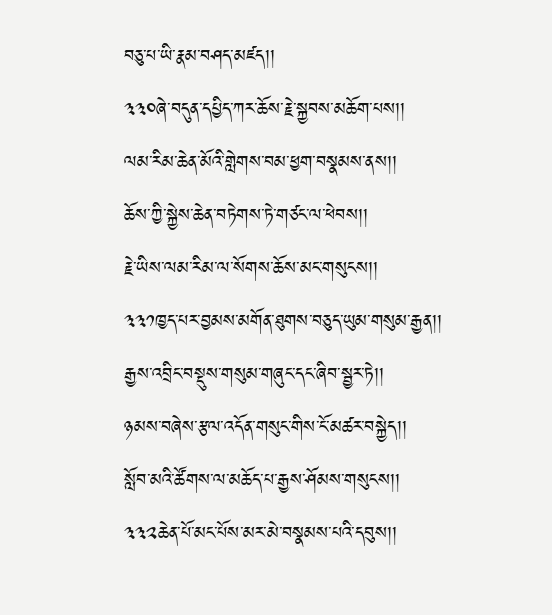བཅུ་པ་ཡི་རྣམ་བཤད་མཛད།།
༣༣༠ཞེ་བདུན་དཔྱིད་ཀར་ཆོས་རྗེ་སྐྱབས་མཆོག་པས།།
ལམ་རིམ་ཆེན་མོའི་གླེགས་བམ་ཕྱག་བསྣམས་ནས།།
ཆོས་ཀྱི་སྐྱེས་ཆེན་བཏེགས་ཏེ་གཙང་ལ་ཕེབས།།
རྗེ་ཡིས་ལམ་རིམ་ལ་སོགས་ཆོས་མང་གསུངས།།
༣༣༡ཁྱད་པར་བྱམས་མགོན་ཐུགས་བཅུད་ཡུམ་གསུམ་རྒྱན།།
རྒྱས་འབྲིང་བསྡུས་གསུམ་གཞུང་དང་ཞིབ་སྦྱར་ཏེ།།
ཉམས་བཞེས་རྩལ་འདོན་གསུང་གིས་ངོ་མཚར་བསྐྱེད།།
སློབ་མའི་ཚོགས་ལ་མཆོད་པ་རྒྱས་ཤོམས་གསུངས།།
༣༣༢ཆེན་པོ་མང་པོས་མར་མེ་བསྣམས་པའི་དབུས།།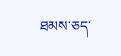ཐམས་ཅད་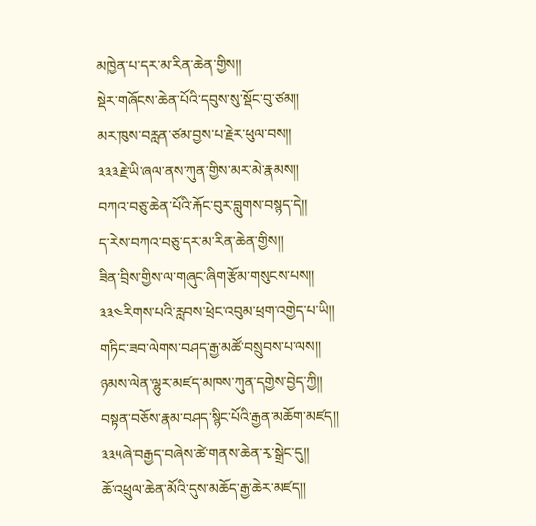མཁྱེན་པ་དར་མ་རིན་ཆེན་གྱིས།།
སྡེར་གཞོངས་ཆེན་པོའི་དབུས་སུ་སྡོང་བུ་ཙམ།།
མར་ཁུས་བརླན་ཙམ་བྱས་པ་རྗེར་ཕུལ་བས།།
༣༣༣རྗེ་ཡི་ཞལ་ནས་ཀུན་གྱིས་མར་མེ་རྣམས།།
བཀའ་བཅུ་ཆེན་པོའི་རྐོང་བུར་བླུགས་བསྙད་དེ།།
ད་རེས་བཀའ་བཅུ་དར་མ་རིན་ཆེན་གྱིས།།
ཟིན་བྲིས་གྱིས་ལ་གཞུང་ཞིག་རྩོམ་གསུངས་པས།།
༣༣༤རིགས་པའི་རླབས་ཕྲེང་འབུམ་ཕྲག་འགྱེད་པ་ཡི།།
གཏིང་ཟབ་ལེགས་བཤད་རྒྱ་མཚོ་བསྲུབས་པ་ལས།།
ཉམས་ལེན་ལྷུར་མཛད་མཁས་ཀུན་དགྱེས་བྱེད་ཀྱི།།
བསྟན་བཅོས་རྣམ་བཤད་སྙིང་པོའི་རྒྱན་མཆོག་མཛད།།
༣༣༥ཞེ་བརྒྱད་བཞེས་ཚེ་གནས་ཆེན་རྭ་སྒྲེང་དུ།།
ཆོ་འཕྲུལ་ཆེན་མོའི་དུས་མཆོད་རྒྱ་ཆེར་མཛད།།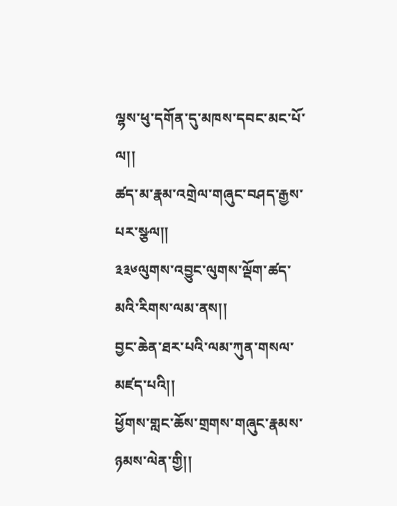ལྷས་ཕུ་དགོན་དུ་མཁས་དབང་མང་པོ་ལ།།
ཚད་མ་རྣམ་འགྲེལ་གཞུང་བཤད་རྒྱས་པར་སྩལ།།
༣༣༦ལུགས་འབྱུང་ལུགས་ལྡོག་ཚད་མའི་རིགས་ལམ་ནས།།
བྱང་ཆེན་ཐར་པའི་ལམ་ཀུན་གསལ་མཛད་པའི།།
ཕྱོགས་གླང་ཆོས་གྲགས་གཞུང་རྣམས་ཉམས་ལེན་གྱི།།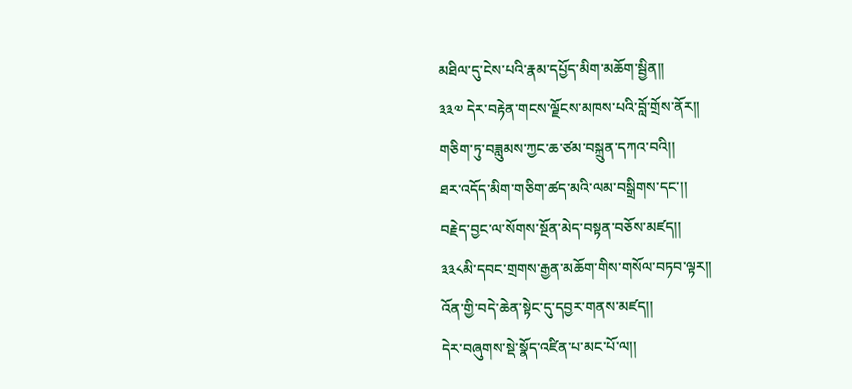མཐིལ་དུ་ངེས་པའི་རྣམ་དཔྱོད་མིག་མཆོག་སྦྱིན།།
༣༣༧ དེར་བརྟེན་གངས་ལྗོངས་མཁས་པའི་བློ་གྲོས་ནོར།།
གཅིག་ཏུ་བཟླུམས་ཀྱང་ཆ་ཙམ་བསྐྲུན་དཀའ་བའི།།
ཐར་འདོད་མིག་གཅིག་ཚད་མའི་ལམ་བསྒྲིགས་དང་།།
བརྗེད་བྱང་ལ་སོགས་སྔོན་མེད་བསྟན་བཅོས་མཛད།།
༣༣༨མི་དབང་གྲགས་རྒྱན་མཆོག་གིས་གསོལ་བཏབ་ལྟར།།
འོན་གྱི་བདེ་ཆེན་སྟེང་དུ་དབྱར་གནས་མཛད།།
དེར་བཞུགས་སྡེ་སྣོད་འཛིན་པ་མང་པོ་ལ།།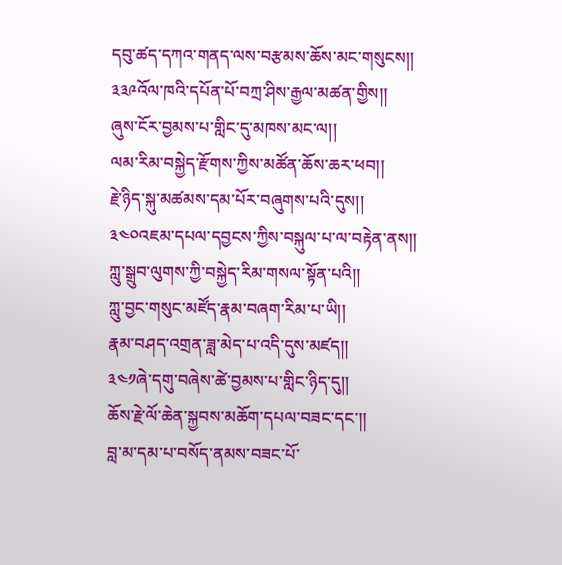དབུ་ཚད་དཀའ་གནད་ལས་བརྩམས་ཆོས་མང་གསུངས།།
༣༣༩འོལ་ཁའི་དཔོན་པོ་བཀྲ་ཤིས་རྒྱལ་མཚན་གྱིས།།
ཞུས་ངོར་བྱམས་པ་གླིང་དུ་མཁས་མང་ལ།།
ལམ་རིམ་བསྐྱེད་རྫོགས་ཀྱིས་མཚོན་ཆོས་ཆར་ཕབ།།
རྗེ་ཉིད་སྐུ་མཚམས་དམ་པོར་བཞུགས་པའི་དུས།།
༣༤༠འཇམ་དཔལ་དབྱངས་ཀྱིས་བསྐུལ་པ་ལ་བརྟེན་ནས།།
ཀླུ་སྒྲུབ་ལུགས་ཀྱི་བསྐྱེད་རིམ་གསལ་སྟོན་པའི།།
ཀླུ་བྱང་གསུང་མཛོད་རྣམ་བཞག་རིམ་པ་ཡི།།
རྣམ་བཤད་འགྲན་ཟླ་མེད་པ་འདི་དུས་མཛད།།
༣༤༡ཞེ་དགུ་བཞེས་ཚེ་བྱམས་པ་གླིང་ཉིད་དུ།།
ཆོས་རྗེ་ལོ་ཆེན་སྐྱབས་མཆོག་དཔལ་བཟང་དང་།།
བླ་མ་དམ་པ་བསོད་ནམས་བཟང་པོ་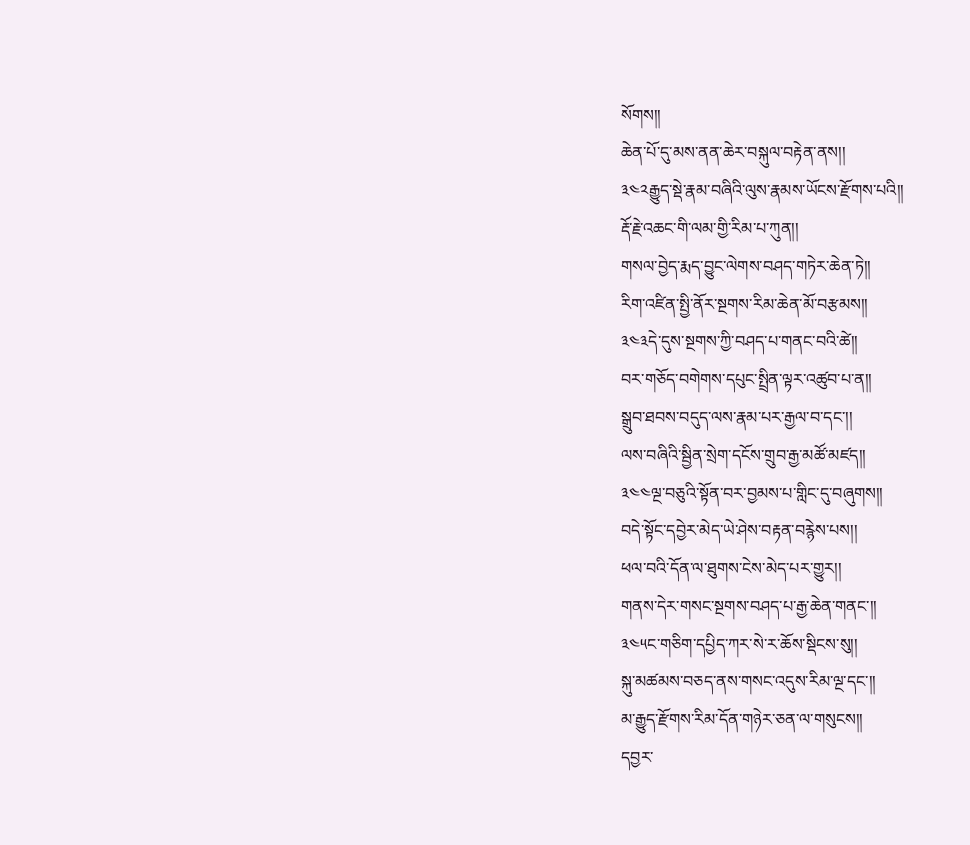སོགས།།
ཆེན་པོ་དུ་མས་ནན་ཆེར་བསྐུལ་བརྟེན་ནས།།
༣༤༢རྒྱུད་སྡེ་རྣམ་བཞིའི་ལུས་རྣམས་ཡོངས་རྫོགས་པའི།།
རྡོ་རྗེ་འཆང་གི་ལམ་གྱི་རིམ་པ་ཀུན།།
གསལ་བྱེད་རྨད་བྱུང་ལེགས་བཤད་གཏེར་ཆེན་ཏེ།།
རིག་འཛིན་སྤྱི་ནོར་སྔགས་རིམ་ཆེན་མོ་བརྩམས།།
༣༤༣དེ་དུས་སྔགས་ཀྱི་བཤད་པ་གནང་བའི་ཚེ།།
བར་གཅོད་བགེགས་དཔུང་སྤྲིན་ལྟར་འཚུབ་པ་ན།།
སྒྲུབ་ཐབས་བདུད་ལས་རྣམ་པར་རྒྱལ་བ་དང་།།
ལས་བཞིའི་སྦྱིན་སྲེག་དངོས་གྲུབ་རྒྱ་མཚོ་མཛད།།
༣༤༤ལྔ་བཅུའི་སྟོན་བར་བྱམས་པ་གླིང་དུ་བཞུགས།།
བདེ་སྟོང་དབྱེར་མེད་ཡེ་ཤེས་བརྟན་བརྙེས་པས།།
ཕལ་བའི་དོན་ལ་ཐུགས་ངེས་མེད་པར་གྱུར།།
གནས་དེར་གསང་སྔགས་བཤད་པ་རྒྱ་ཆེན་གནང་།།
༣༤༥ང་གཅིག་དཔྱིད་ཀར་སེ་ར་ཆོས་སྡིངས་སུ།།
སྐུ་མཚམས་བཅད་ནས་གསང་འདུས་རིམ་ལྔ་དང་།།
མ་རྒྱུད་རྫོགས་རིམ་དོན་གཉེར་ཅན་ལ་གསུངས།།
དབྱར་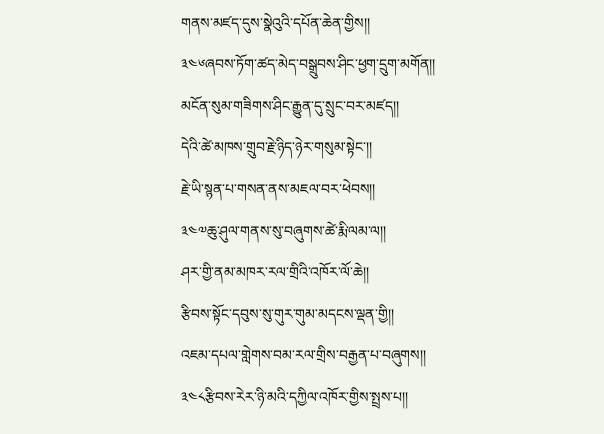གནས་མཛད་དུས་སྣེའུའི་དཔོན་ཆེན་གྱིས།།
༣༤༦ཞབས་ཏོག་ཚད་མེད་བསྒྲུབས་ཤིང་ཕྱག་དྲུག་མགོན།།
མངོན་སུམ་གཟིགས་ཤིང་རྒྱུན་དུ་སྲུང་བར་མཛད།།
དེའི་ཚེ་མཁས་གྲུབ་རྗེ་ཉིད་ཉེར་གསུམ་སྟེང་།།
རྗེ་ཡི་སྙན་པ་གསན་ནས་མཇལ་བར་ཕེབས།།
༣༤༧ཆུ་ཤུལ་གནས་སུ་བཞུགས་ཚེ་རྨི་ལམ་ལ།།
ཤར་གྱི་ནམ་མཁར་རལ་གྲིའི་འཁོར་ལོ་ཆེ།།
རྩིབས་སྟོང་དབུས་སུ་གུར་གུམ་མདངས་ལྡན་གྱི།།
འཇམ་དཔལ་གླེགས་བམ་རལ་གྲིས་བརྒྱན་པ་བཞུགས།།
༣༤༨རྩིབས་རེར་ཉི་མའི་དཀྱིལ་འཁོར་གྱིས་སྤྲས་པ།།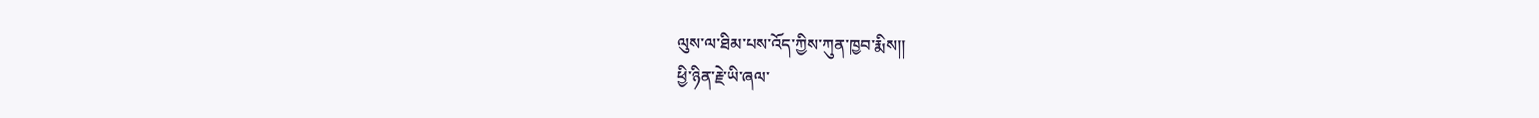ལུས་ལ་ཐིམ་པས་འོད་ཀྱིས་ཀུན་ཁྱབ་རྨིས།།
ཕྱི་ཉིན་རྗེ་ཡི་ཞལ་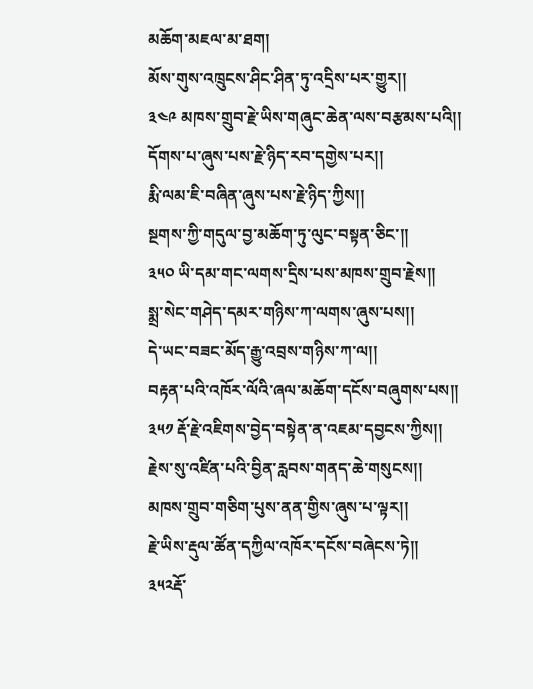མཆོག་མཇལ་མ་ཐག།
མོས་གུས་འཁྲུངས་ཤིང་ཤིན་ཏུ་འདྲིས་པར་གྱུར།།
༣༤༩ མཁས་གྲུབ་རྗེ་ཡིས་གཞུང་ཆེན་ལས་བརྩམས་པའི།།
དོགས་པ་ཞུས་པས་རྗེ་ཉིད་རབ་དགྱེས་པར།།
རྨི་ལམ་ཇི་བཞིན་ཞུས་པས་རྗེ་ཉིད་ཀྱིས།།
སྔགས་ཀྱི་གདུལ་བྱ་མཆོག་ཏུ་ལུང་བསྟན་ཅིང་།།
༣༥༠ ཡི་དམ་གང་ལགས་དྲིས་པས་མཁས་གྲུབ་རྗེས།།
སྨྲ་སེང་གཤེད་དམར་གཉིས་ཀ་ལགས་ཞུས་པས།།
དེ་ཡང་བཟང་མོད་རྒྱུ་འབྲས་གཉིས་ཀ་ལ།།
བརྟན་པའི་འཁོར་ལོའི་ཞལ་མཆོག་དངོས་བཞུགས་པས།།
༣༥༡ རྡོ་རྗེ་འཇིགས་བྱེད་བསྟེན་ན་འཇམ་དབྱངས་ཀྱིས།།
རྗེས་སུ་འཛིན་པའི་བྱིན་རླབས་གནད་ཆེ་གསུངས།།
མཁས་གྲུབ་གཅིག་པུས་ནན་གྱིས་ཞུས་པ་ལྟར།།
རྗེ་ཡིས་རྡུལ་ཚོན་དཀྱིལ་འཁོར་དངོས་བཞེངས་ཏེ།།
༣༥༢རྡོ་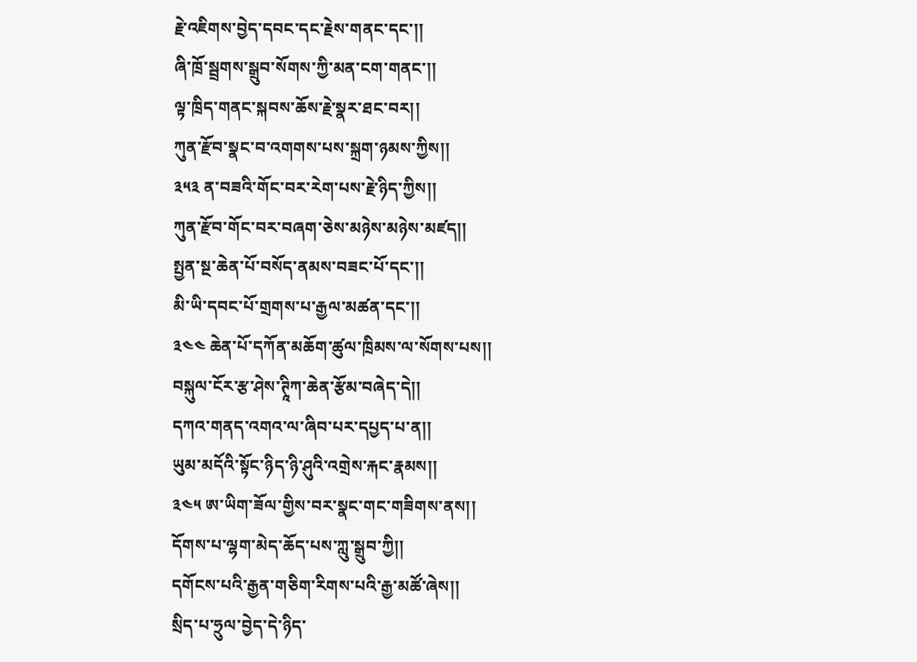རྗེ་འཇིགས་བྱེད་དབང་དང་རྗེས་གནང་དང་།།
ཞི་ཁྲོ་སྦྲགས་སྒྲུབ་སོགས་ཀྱི་མན་ངག་གནང་།།
ལྟ་ཁྲིད་གནང་སྐབས་ཆོས་རྗེ་སྣར་ཐང་བར།།
ཀུན་རྫོབ་སྣང་བ་འགགས་པས་སྐྲག་ཉམས་ཀྱིས།།
༣༥༣ ན་བཟའི་གོང་བར་རེག་པས་རྗེ་ཉིད་ཀྱིས།།
ཀུན་རྫོབ་གོང་བར་བཞག་ཅེས་མཉེས་མཉེས་མཛད།།
སྤྱན་སྔ་ཆེན་པོ་བསོད་ནམས་བཟང་པོ་དང་།།
མི་ཡི་དབང་པོ་གྲགས་པ་རྒྱལ་མཚན་དང་།།
༣༤༤ ཆེན་པོ་དཀོན་མཆོག་ཚུལ་ཁྲིམས་ལ་སོགས་པས།།
བསྐུལ་ངོར་རྩ་ཤེས་ཊཱིཀ་ཆེན་རྩོམ་བཞེད་དེ།།
དཀའ་གནད་འགའ་ལ་ཞིབ་པར་དཔྱད་པ་ན།།
ཡུམ་མདོའི་སྟོང་ཉིད་ཉི་ཤུའི་འགྲེས་རྐང་རྣམས།།
༣༤༥ ཨ་ཡིག་ཟོལ་གྱིས་བར་སྣང་གང་གཟིགས་ནས།།
དོགས་པ་ལྷག་མེད་ཆོད་པས་ཀླུ་སྒྲུབ་ཀྱི།།
དགོངས་པའི་རྒྱན་གཅིག་རིགས་པའི་རྒྱ་མཚོ་ཞེས།།
སྲིད་པ་ཧྲུལ་བྱེད་དེ་ཉིད་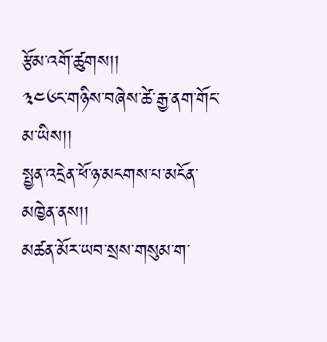རྩོམ་འགོ་ཚུགས།།
༣༤༦ང་གཉིས་བཞེས་ཚེ་རྒྱ་ནག་གོང་མ་ཡིས།།
སྤྱན་འདྲེན་ཕོ་ཉ་མངགས་པ་མངོན་མཁྱེན་ནས།།
མཚན་མོར་ཡབ་སྲས་གསུམ་ག་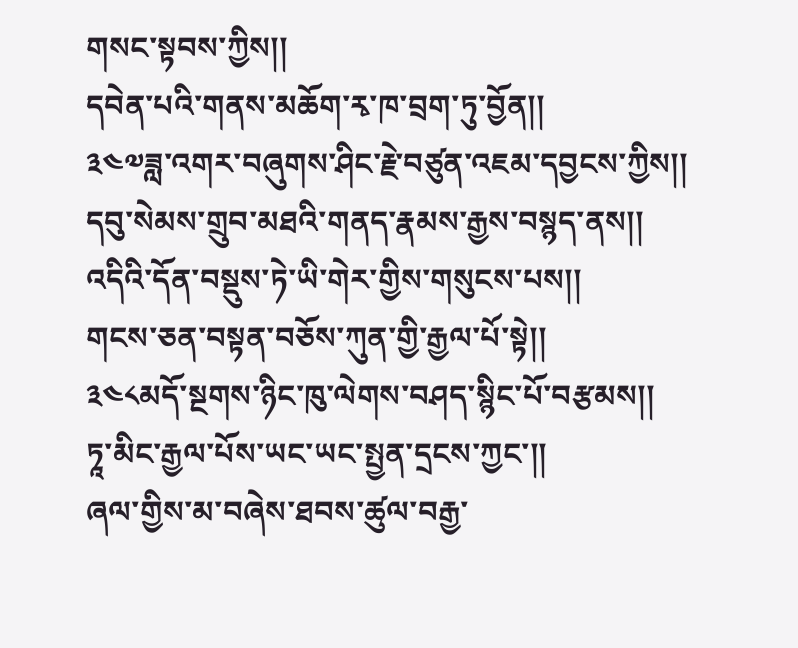གསང་སྟབས་ཀྱིས།།
དབེན་པའི་གནས་མཆོག་རྭ་ཁ་བྲག་ཏུ་བྱོན།།
༣༤༧ཟླ་འགར་བཞུགས་ཤིང་རྗེ་བཙུན་འཇམ་དབྱངས་ཀྱིས།།
དབུ་སེམས་གྲུབ་མཐའི་གནད་རྣམས་རྒྱས་བསྙད་ནས།།
འདིའི་དོན་བསྡུས་ཏེ་ཡི་གེར་གྱིས་གསུངས་པས།།
གངས་ཅན་བསྟན་བཅོས་ཀུན་གྱི་རྒྱལ་པོ་སྟེ།།
༣༤༨མདོ་སྔགས་ཉིང་ཁུ་ལེགས་བཤད་སྙིང་པོ་བརྩམས།།
ཏཱ་མིང་རྒྱལ་པོས་ཡང་ཡང་སྤྱན་དྲངས་ཀྱང་།།
ཞལ་གྱིས་མ་བཞེས་ཐབས་ཚུལ་བརྒྱ་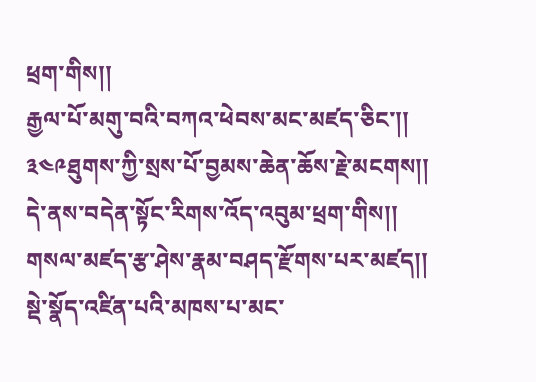ཕྲག་གིས།།
རྒྱལ་པོ་མགུ་བའི་བཀའ་ཕེབས་མང་མཛད་ཅིང་།།
༣༤༩ཐུགས་ཀྱི་སྲས་པོ་བྱམས་ཆེན་ཆོས་རྗེ་མངགས།།
དེ་ནས་བདེན་སྟོང་རིགས་འོད་འབུམ་ཕྲག་གིས།།
གསལ་མཛད་རྩ་ཤེས་རྣམ་བཤད་རྫོགས་པར་མཛད།།
སྡེ་སྣོད་འཛིན་པའི་མཁས་པ་མང་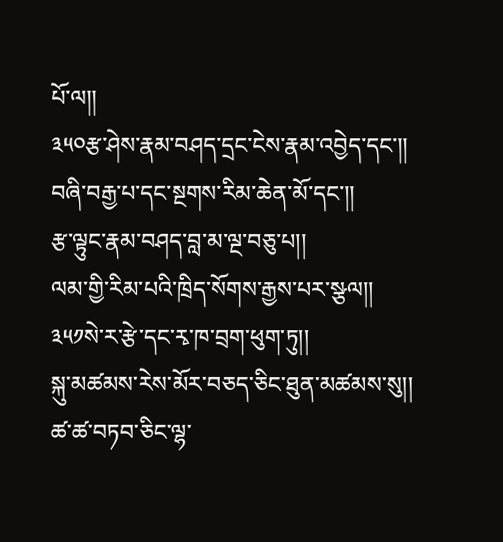པོ་ལ།།
༣༥༠རྩ་ཤེས་རྣམ་བཤད་དྲང་ངེས་རྣམ་འབྱེད་དང་།།
བཞི་བརྒྱ་པ་དང་སྔགས་རིམ་ཆེན་མོ་དང་།།
རྩ་ལྟུང་རྣམ་བཤད་བླ་མ་ལྔ་བཅུ་པ།།
ལམ་གྱི་རིམ་པའི་ཁྲིད་སོགས་རྒྱས་པར་སྩལ།།
༣༥༡སེ་ར་རྩེ་དང་རྭ་ཁ་བྲག་ཕུག་ཏུ།།
སྐུ་མཚམས་རེས་མོར་བཅད་ཅིང་ཐུན་མཚམས་སུ།།
ཚ་ཚ་བཏབ་ཅིང་ལྷ་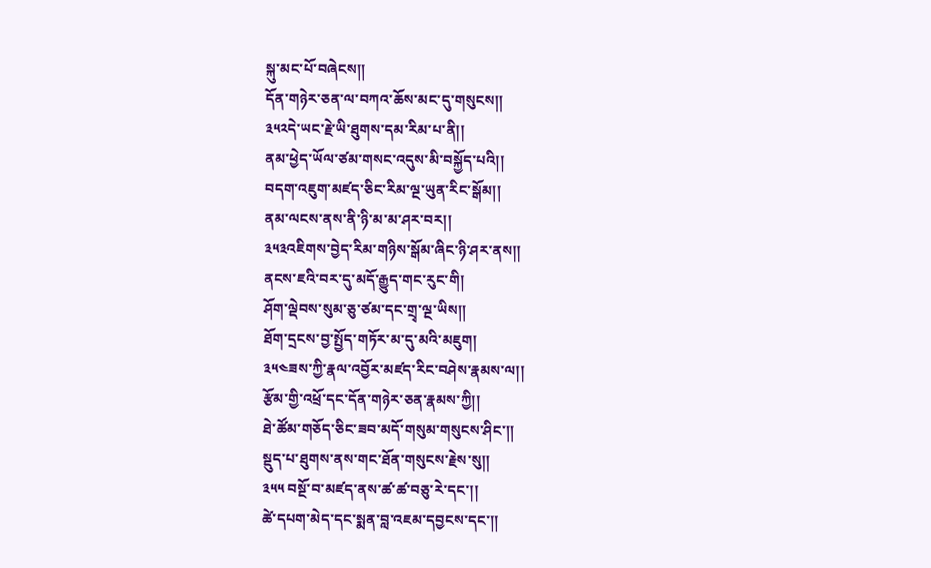སྐུ་མང་པོ་བཞེངས།།
དོན་གཉེར་ཅན་ལ་བཀའ་ཆོས་མང་དུ་གསུངས།།
༣༥༢དེ་ཡང་རྗེ་ཡི་ཐུགས་དམ་རིམ་པ་ནི།།
ནམ་ཕྱེད་ཡོལ་ཙམ་གསང་འདུས་མི་བསྐྱོད་པའི།།
བདག་འཇུག་མཛད་ཅིང་རིམ་ལྔ་ཡུན་རིང་སྒོམ།།
ནམ་ལངས་ནས་ནི་ཉི་མ་མ་ཤར་བར།།
༣༥༣འཇིགས་བྱེད་རིམ་གཉིས་སྒོམ་ཞིང་ཉི་ཤར་ནས།།
ནངས་ཇའི་བར་དུ་མདོ་རྒྱུད་གང་རུང་གི།
ཤོག་ལྡེབས་སུམ་ཅུ་ཙམ་དང་གྲྭ་ལྔ་ཡིས།།
ཐོག་དྲངས་བྱ་སྤྱོད་གཏོར་མ་དུ་མའི་མཇུག།
༣༥༤ཟས་ཀྱི་རྣལ་འབྱོར་མཛད་རིང་བཤེས་རྣམས་ལ།།
རྩོམ་གྱི་འཕྲོ་དང་དོན་གཉེར་ཅན་རྣམས་ཀྱི།།
ཐེ་ཚོམ་གཅོད་ཅིང་ཟབ་མདོ་གསུམ་གསུངས་ཤིང་།།
སྡུད་པ་ཐུགས་ནས་གང་ཐོན་གསུངས་རྗེས་སུ།།
༣༥༥ བསྔོ་བ་མཛད་ནས་ཚ་ཚ་བཅུ་རེ་དང་།།
ཚེ་དཔག་མེད་དང་སྨན་བླ་འཇམ་དབྱངས་དང་།།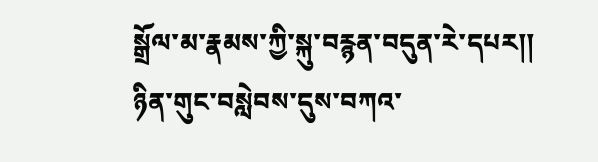སྒྲོལ་མ་རྣམས་ཀྱི་སྐུ་བརྙན་བདུན་རེ་དཔར།།
ཉིན་གུང་བསླེབས་དུས་བཀའ་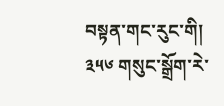བསྟན་གང་རུང་གི།
༣༥༦ གསུང་སྒྲོག་རེ་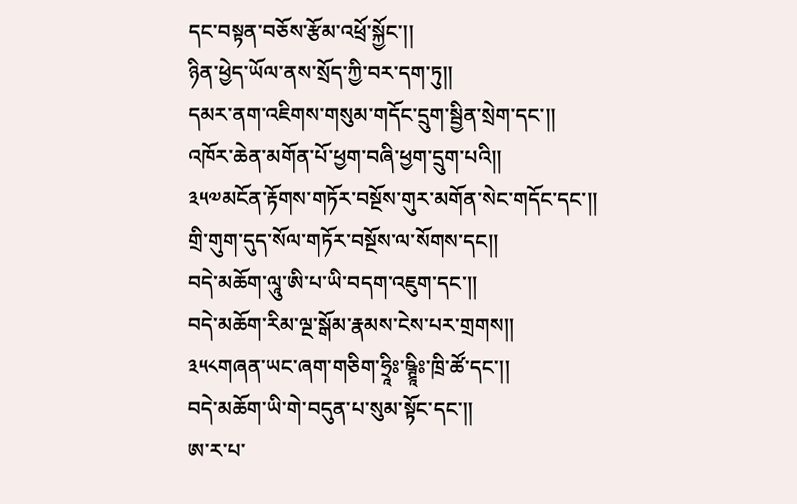དང་བསྟན་བཅོས་རྩོམ་འཕྲོ་སྐྱོང་།།
ཉིན་ཕྱེད་ཡོལ་ནས་སྲོད་ཀྱི་བར་དག་ཏུ།།
དམར་ནག་འཇིགས་གསུམ་གདོང་དྲུག་སྦྱིན་སྲེག་དང་།།
འཁོར་ཆེན་མགོན་པོ་ཕྱག་བཞི་ཕྱག་དྲུག་པའི།།
༣༥༧མངོན་རྟོགས་གཏོར་བསྔོས་གུར་མགོན་སེང་གདོང་དང་།།
གྲི་གུག་དུད་སོལ་གཏོར་བསྔོས་ལ་སོགས་དང།།
བདེ་མཆོག་ལཱུ་ཨི་པ་ཡི་བདག་འཇུག་དང་།།
བདེ་མཆོག་རིམ་ལྔ་སྒོམ་རྣམས་ངེས་པར་གྲགས།།
༣༥༨གཞན་ཡང་ཞག་གཅིག་ཧྲཱིཿ་ཥྚྲཱིཿ་ཁྲི་ཚོ་དང་།།
བདེ་མཆོག་ཡི་གེ་བདུན་པ་སུམ་སྟོང་དང་།།
ཨ་ར་པ་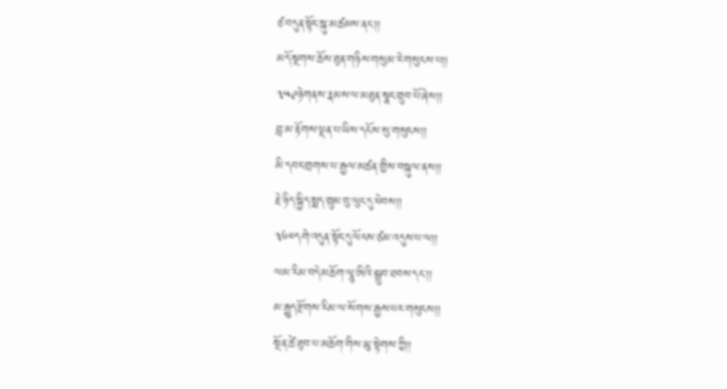ཙ་བདུན་སྟོང་སྐུ་མཚམས་ནང་།།
མདོ་སྔགས་ཆོས་ཐུན་གཉིས་གསུམ་རེ་གསུངས་པ།།
༣༥༩ཉེ་གནས་རྣམས་ལ་མཐུན་སྣང་གྲུབ་པོ་ཞེས།།
བླ་མ་རྟོགས་ལྡན་པ་ཡིས་དངོས་སུ་གསུངས།།
མི་དབང་གྲགས་པ་རྒྱལ་མཚན་གྱིས་བསྐུལ་ནས།།
རྗེ་ཉིད་སྐྱིད་སྨད་གྲུམ་བུ་ལུང་དུ་ཕེབས།།
༣༦༠དགེ་འདུན་སྟོང་དུ་ལོངས་ཙམ་འདུས་པ་ལ།།
ལམ་རིམ་བདེ་མཆོག་ལཱུ་ཨིའི་སྒྲུབ་ཐབས་དང་།།
མ་རྒྱུད་རྫོགས་རིམ་ལ་སོགས་རྒྱས་པར་གསུངས།།
སྔོན་ཚེ་ཐུབ་པ་མཆོག་གིས་མུ་སྟེགས་ཀྱི།།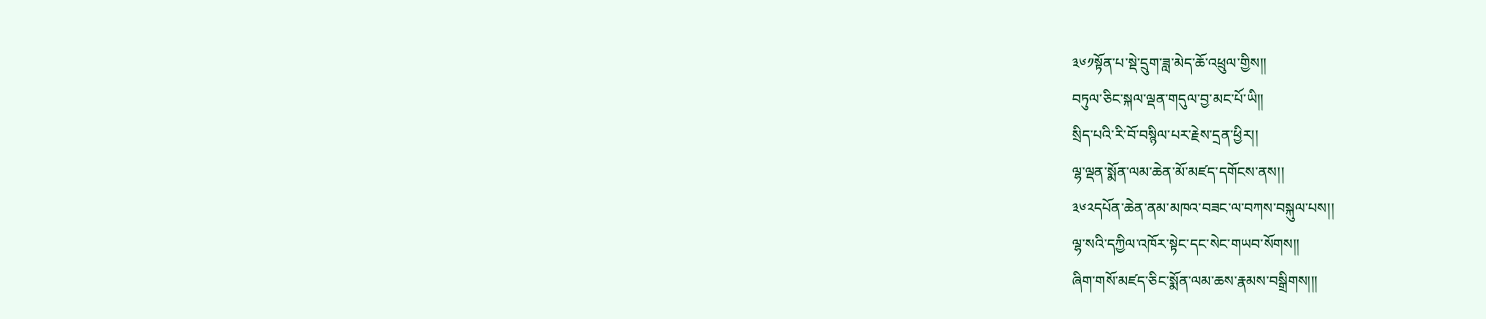༣༦༡སྟོན་པ་སྡེ་དྲུག་ཟླ་མེད་ཆོ་འཕྲུལ་གྱིས།།
བཏུལ་ཅིང་སྐལ་ལྡན་གདུལ་བྱ་མང་པོ་ཡི།།
སྲིད་པའི་རི་བོ་བསྙིལ་པར་རྗེས་དྲན་ཕྱིར།།
ལྷ་ལྡན་སྨོན་ལམ་ཆེན་མོ་མཛད་དགོངས་ནས།།
༣༦༢དཔོན་ཆེན་ནམ་མཁའ་བཟང་ལ་བཀས་བསྐུལ་པས།།
ལྷ་སའི་དཀྱིལ་འཁོར་སྟེང་དང་སེང་གཡབ་སོགས།།
ཞིག་གསོ་མཛད་ཅིང་སྨོན་ལམ་ཆས་རྣམས་བསྒྲིགས།།།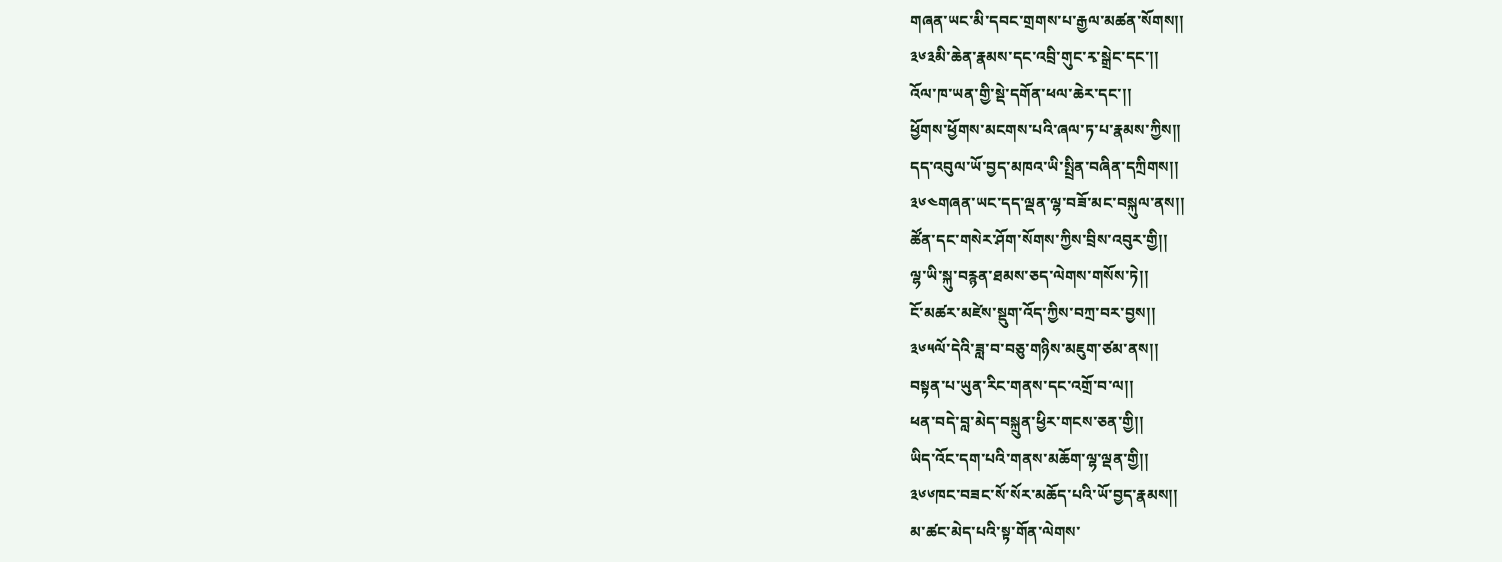གཞན་ཡང་མི་དབང་གྲགས་པ་རྒྱལ་མཚན་སོགས།།
༣༦༣མི་ཆེན་རྣམས་དང་འབྲི་གུང་རྭ་སྒྲེང་དང་།།
འོལ་ཁ་ཡན་གྱི་སྡེ་དགོན་ཕལ་ཆེར་དང་།།
ཕྱོགས་ཕྱོགས་མངགས་པའི་ཞལ་ཏ་པ་རྣམས་ཀྱིས།།
དད་འབུལ་ཡོ་བྱད་མཁའ་ཡི་སྤྲིན་བཞིན་དཀྲིགས།།
༣༦༤གཞན་ཡང་དད་ལྡན་ལྷ་བཟོ་མང་བསྐུལ་ནས།།
ཚོན་དང་གསེར་ཤོག་སོགས་ཀྱིས་བྲིས་འབུར་གྱི།།
ལྷ་ཡི་སྐུ་བརྙན་ཐམས་ཅད་ལེགས་གསོས་ཏེ།།
ངོ་མཚར་མཛེས་སྡུག་འོད་ཀྱིས་བཀྲ་བར་བྱས།།
༣༦༥ལོ་དེའི་ཟླ་བ་བཅུ་གཉིས་མཇུག་ཙམ་ནས།།
བསྟན་པ་ཡུན་རིང་གནས་དང་འགྲོ་བ་ལ།།
ཕན་བདེ་བླ་མེད་བསྐྲུན་ཕྱིར་གངས་ཅན་གྱི།།
ཡིད་འོང་དག་པའི་གནས་མཆོག་ལྷ་ལྡན་གྱི།།
༣༦༦ཁང་བཟང་སོ་སོར་མཆོད་པའི་ཡོ་བྱད་རྣམས།།
མ་ཚང་མེད་པའི་སྟ་གོན་ལེགས་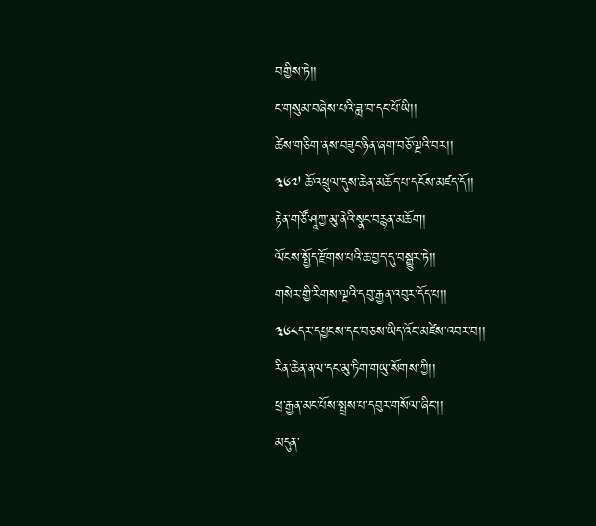བགྱིས་ཏེ།།
ང་གསུམ་བཞེས་པའི་ཟླ་བ་དང་པོ་ཡི།།
ཚེས་གཅིག་ནས་བཟུང་ཉིན་ཞག་བཅོ་ལྔའི་བར།།
༣༦༧ ཆོ་འཕྲུལ་དུས་ཆེན་མཆོད་པ་དངོས་མཛད་དོ།།
རྟེན་གཙོ་ཤཱཀྱ་མུ་ནེའི་སྣང་བརྙན་མཆོག།
ལོངས་སྤྱོད་རྫོགས་པའི་ཆ་བྱད་དུ་བསྒྱུར་ཏེ།།
གསེར་གྱི་རིགས་ལྔའི་དབུ་རྒྱན་འབུར་དོད་པ།།
༣༦༨དར་དཔྱངས་དང་བཅས་ཡིད་འོང་མཛེས་འབར་བ།།
རིན་ཆེན་ནལ་དང་མུ་ཏིག་གཡུ་སོགས་ཀྱི།།
ཕྲ་རྒྱན་མང་པོས་སྤྲས་པ་དབུར་གསོལ་ཞིང་།།
མདུན་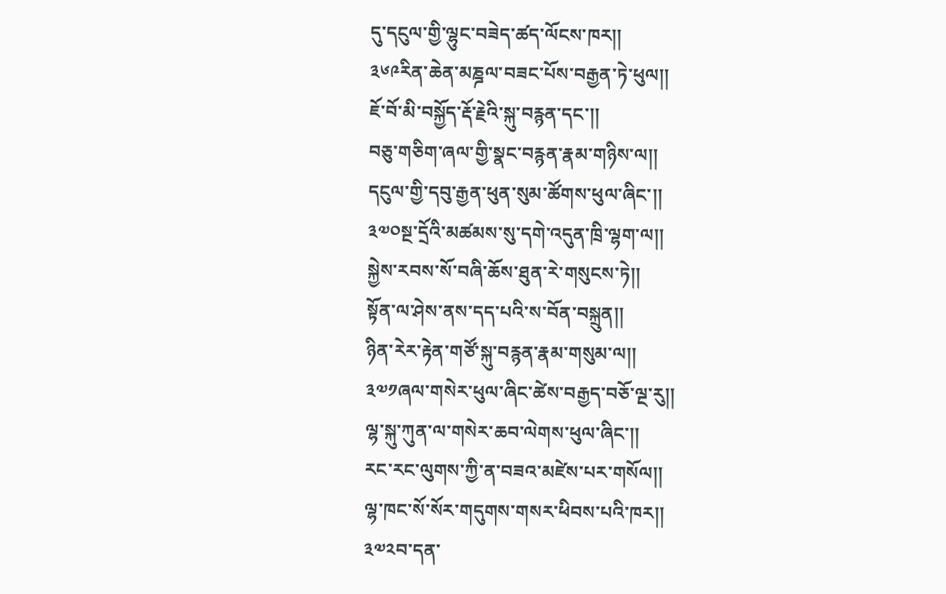དུ་དངུལ་གྱི་ལྷུང་བཟེད་ཚད་ལོངས་ཁར།།
༣༦༩རིན་ཆེན་མཎྜལ་བཟང་པོས་བརྒྱན་ཏེ་ཕུལ།།
ཇོ་བོ་མི་བསྐྱོད་རྡོ་རྗེའི་སྐུ་བརྙན་དང་།།
བཅུ་གཅིག་ཞལ་གྱི་སྣང་བརྙན་རྣམ་གཉིས་ལ།།
དངུལ་གྱི་དབུ་རྒྱན་ཕུན་སུམ་ཚོགས་ཕུལ་ཞིང་།།
༣༧༠སྔ་དྲོའི་མཚམས་སུ་དགེ་འདུན་ཁྲི་ལྷག་ལ།།
སྐྱེས་རབས་སོ་བཞི་ཆོས་ཐུན་རེ་གསུངས་ཏེ།།
སྟོན་ལ་ཤེས་ནས་དད་པའི་ས་བོན་བསྐྲུན།།
ཉིན་རེར་རྟེན་གཙོ་སྐུ་བརྙན་རྣམ་གསུམ་ལ།།
༣༧༡ཞལ་གསེར་ཕུལ་ཞིང་ཚེས་བརྒྱད་བཅོ་ལྔ་རུ།།
ལྷ་སྐུ་ཀུན་ལ་གསེར་ཆབ་ལེགས་ཕུལ་ཞིང་།།
རང་རང་ལུགས་ཀྱི་ན་བཟའ་མཛེས་པར་གསོལ།།
ལྷ་ཁང་སོ་སོར་གདུགས་གསར་ཕིབས་པའི་ཁར།།
༣༧༢བ་དན་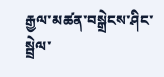རྒྱལ་མཚན་བསྒྲེངས་ཤིང་སྦྲེལ་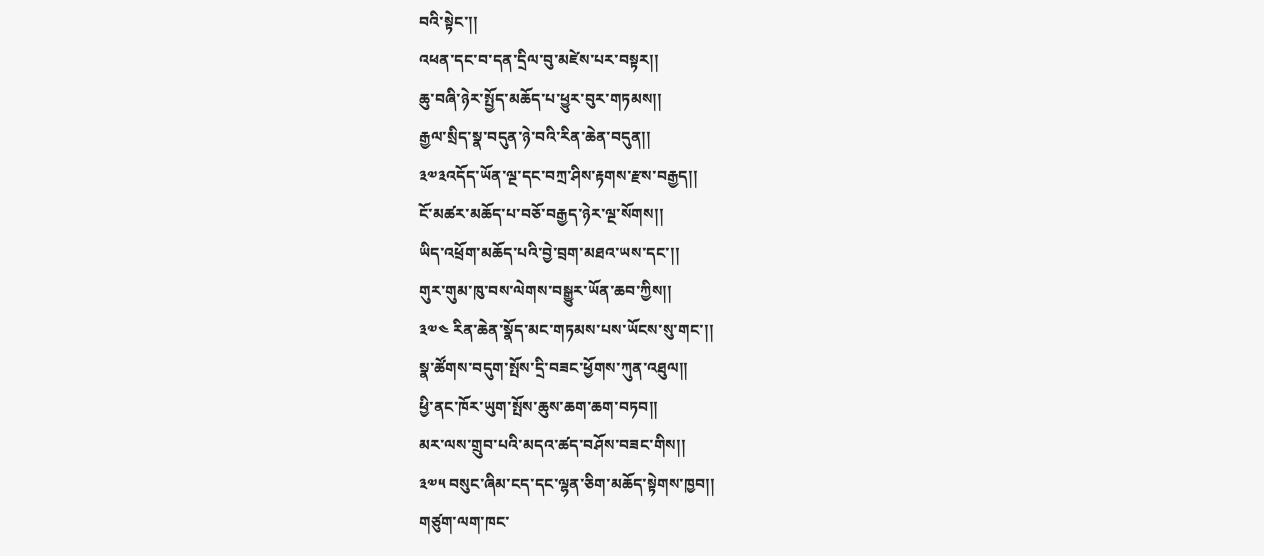བའི་སྟེང་།།
འཕན་དང་བ་དན་དྲིལ་བུ་མཛེས་པར་བསྟར།།
ཆུ་བཞི་ཉེར་སྤྱོད་མཆོད་པ་ཕྱུར་བུར་གཏམས།།
རྒྱལ་སྲིད་སྣ་བདུན་ཉེ་བའི་རིན་ཆེན་བདུན།།
༣༧༣འདོད་ཡོན་ལྔ་དང་བཀྲ་ཤིས་རྟགས་རྫས་བརྒྱད།།
ངོ་མཚར་མཆོད་པ་བཅོ་བརྒྱད་ཉེར་ལྔ་སོགས།།
ཡིད་འཕྲོག་མཆོད་པའི་བྱེ་བྲག་མཐའ་ཡས་དང་།།
གུར་གུམ་ཁུ་བས་ལེགས་བསྒྱུར་ཡོན་ཆབ་ཀྱིས།།
༣༧༤ རིན་ཆེན་སྣོད་མང་གཏམས་པས་ཡོངས་སུ་གང་།།
སྣ་ཚོགས་བདུག་སྤོས་དྲི་བཟང་ཕྱོགས་ཀུན་འཐུལ།།
ཕྱི་ནང་ཁོར་ཡུག་སྤོས་ཆུས་ཆག་ཆག་བཏབ།།
མར་ལས་གྲུབ་པའི་མདའ་ཚད་བཤོས་བཟང་གིས།།
༣༧༥ བསུང་ཞིམ་ངད་དང་ལྷན་ཅིག་མཆོད་སྟེགས་ཁྱབ།།
གཙུག་ལག་ཁང་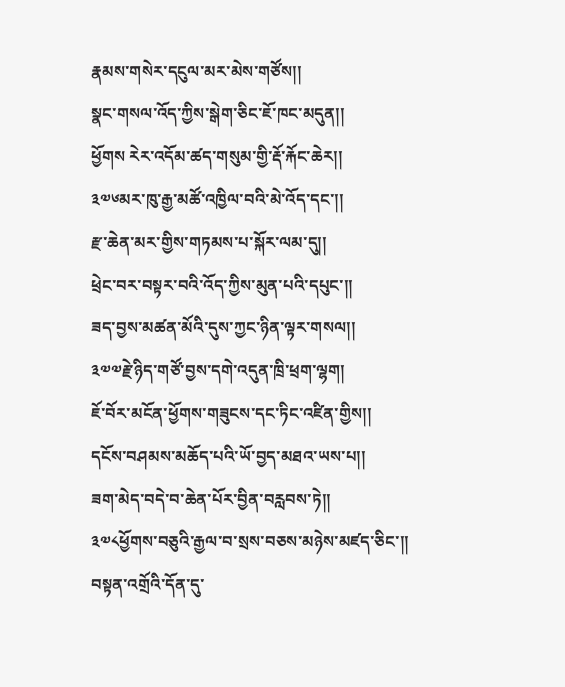རྣམས་གསེར་དངུལ་མར་མེས་གཙོས།།
སྣང་གསལ་འོད་ཀྱིས་སྒེག་ཅིང་ཇོ་ཁང་མདུན།།
ཕྱོགས རེར་འདོམ་ཚད་གསུམ་གྱི་རྡོ་རྐོང་ཆེར།།
༣༧༦མར་ཁུ་རྒྱ་མཚོ་འཁྱིལ་བའི་མེ་འོད་དང་།།
རྫ་ཆེན་མར་གྱིས་གཏམས་པ་སྐོར་ལམ་དུ།།
ཕྲེང་བར་བསྟར་བའི་འོད་ཀྱིས་མུན་པའི་དཔུང་།།
ཟད་བྱས་མཚན་མོའི་དུས་ཀྱང་ཉིན་ལྟར་གསལ།།
༣༧༧རྗེ་ཉིད་གཙོ་བྱས་དགེ་འདུན་ཁྲི་ཕྲག་ལྷག།
ཇོ་བོར་མངོན་ཕྱོགས་གཟུངས་དང་ཏིང་འཛིན་གྱིས།།
དངོས་བཤམས་མཆོད་པའི་ཡོ་བྱད་མཐའ་ཡས་པ།།
ཟག་མེད་བདེ་བ་ཆེན་པོར་བྱིན་བརླབས་ཏེ།།
༣༧༨ཕྱོགས་བཅུའི་རྒྱལ་བ་སྲས་བཅས་མཉེས་མཛད་ཅིང་།།
བསྟན་འགྲོའི་དོན་དུ་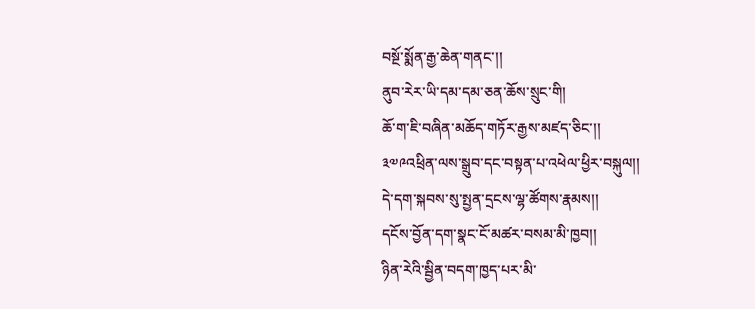བསྔོ་སྨོན་རྒྱ་ཆེན་གནང་།།
ནུབ་རེར་ཡི་དམ་དམ་ཅན་ཆོས་སྲུང་གི།
ཆོ་ག་ཇི་བཞིན་མཆོད་གཏོར་རྒྱས་མཛད་ཅིང་།།
༣༧༩འཕྲིན་ལས་སྒྲུབ་དང་བསྟན་པ་འཕེལ་ཕྱིར་བསྐུལ།།
དེ་དག་སྐབས་སུ་སྤྱན་དྲངས་ལྷ་ཚོགས་རྣམས།།
དངོས་བྱོན་དག་སྣང་ངོ་མཚར་བསམ་མི་ཁྱབ།།
ཉིན་རེའི་སྦྱིན་བདག་ཁྱད་པར་མི་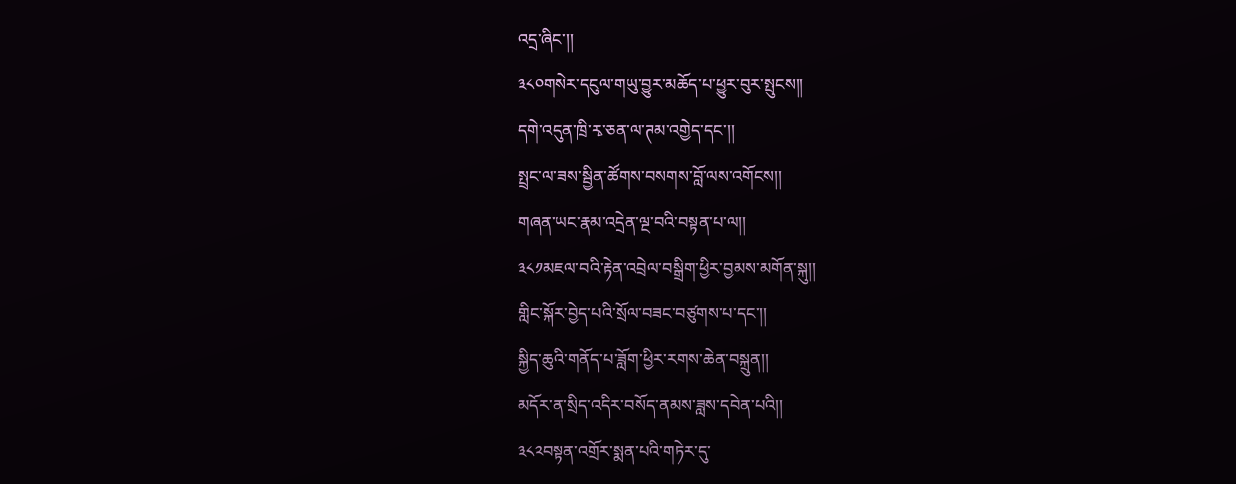འདྲ་ཞིང་།།
༣༨༠གསེར་དངུལ་གཡུ་བྱུར་མཆོད་པ་ཕྱུར་བུར་སྤུངས།།
དགེ་འདུན་ཁྲི་རྭ་ཅན་ལ་ཊམ་འགྱེད་དང་།།
སྤྲང་ལ་ཟས་སྦྱིན་ཚོགས་བསགས་བློ་ལས་འགོངས།།
གཞན་ཡང་རྣམ་འདྲེན་ལྔ་བའི་བསྟན་པ་ལ།།
༣༨༡མཇལ་བའི་རྟེན་འབྲེལ་བསྒྲིག་ཕྱིར་བྱམས་མགོན་སྐུ།།
གླིང་སྐོར་བྱེད་པའི་སྲོལ་བཟང་བཙུགས་པ་དང་།།
སྐྱིད་ཆུའི་གནོད་པ་ཟློག་ཕྱིར་རགས་ཆེན་བསྐྲུན།།
མདོར་ན་སྲིད་འདིར་བསོད་ནམས་ཟླས་དབེན་པའི།།
༣༨༢བསྟན་འགྲོར་སྨན་པའི་གཏེར་དུ་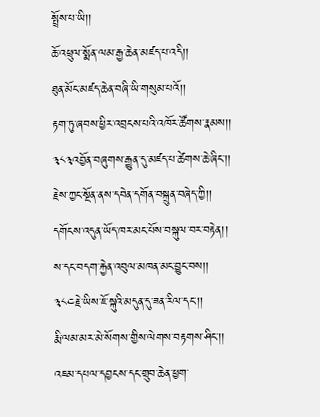སྤྲོས་པ་ཡི།།
ཆོ་འཕྲུལ་སྨོན་ལམ་རྒྱ་ཆེན་མཛད་པ་འདི།།
ཐུན་མོང་མཛད་ཆེན་བཞི་ཡི་གསུམ་པའོ།།
རྟག་ཏུ་ཞབས་ཕྱིར་འབྲངས་པའི་འཁོར་ཚོགས་རྣམས།།
༣༨༣འབྱོན་བཞུགས་རྒྱུན་དུ་མཛད་པ་ཚེགས་ཆེ་ཞིང་།།
རྗེས་ཀྱང་སྔོན་ནས་དབེན་དགོན་བསྐྲུན་བཞེད་ཀྱི།།
དགོངས་འདུན་ཡོད་ཁར་མང་པོས་བསྐུལ་བར་བརྟེན།།
ས་དང་བདག་རྐྱེན་འབུལ་མཁན་མང་བྱུང་བས།།
༣༨༤རྗེ་ཡིས་ཇོ་སྐུའི་མདུན་དུ་ཟན་རིལ་དང་།།
རྨི་ལམ་མར་མེ་སོགས་གྱིས་ལེགས་བརྟགས་ཤིང་།།
འཇམ་དཔལ་དབྱངས་དང་གྲུབ་ཆེན་ཕྱག་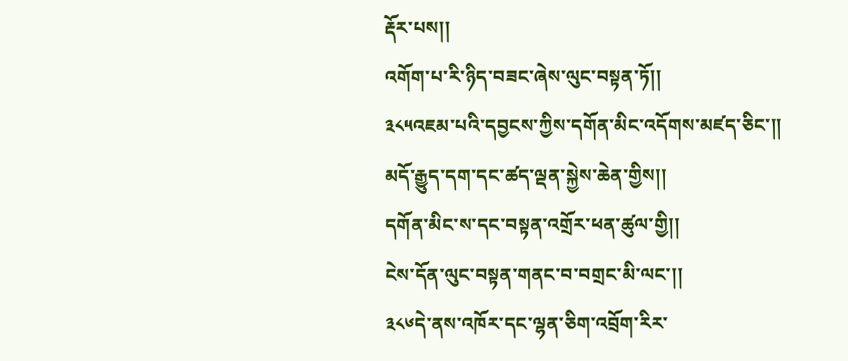རྡོར་པས།།
འགོག་པ་རི་ཉིད་བཟང་ཞེས་ལུང་བསྟན་ཏོ།།
༣༨༥འཇམ་པའི་དབྱངས་ཀྱིས་དགོན་མིང་འདོགས་མཛད་ཅིང་།།
མདོ་རྒྱུད་དག་དང་ཚད་ལྡན་སྐྱེས་ཆེན་གྱིས།།
དགོན་མིང་ས་དང་བསྟན་འགྲོར་ཕན་ཚུལ་གྱི།།
ངེས་དོན་ལུང་བསྟན་གནང་བ་བགྲང་མི་ལང་།།
༣༨༦དེ་ནས་འཁོར་དང་ལྷན་ཅིག་འབྲོག་རིར་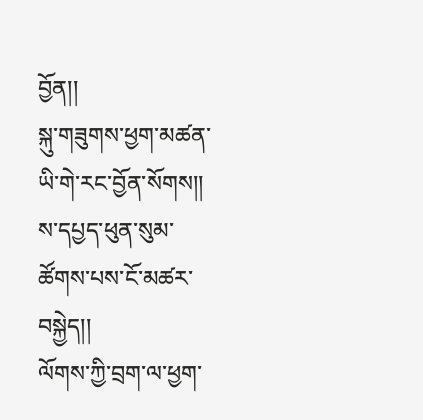བྱོན།།
སྐུ་གཟུགས་ཕྱག་མཚན་ཡི་གེ་རང་བྱོན་སོགས།།
ས་དཔྱད་ཕུན་སུམ་ཚོགས་པས་ངོ་མཚར་བསྐྱེད།།
ལོགས་ཀྱི་བྲག་ལ་ཕྱག་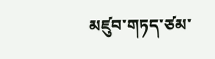མཛུབ་གཏད་ཙམ་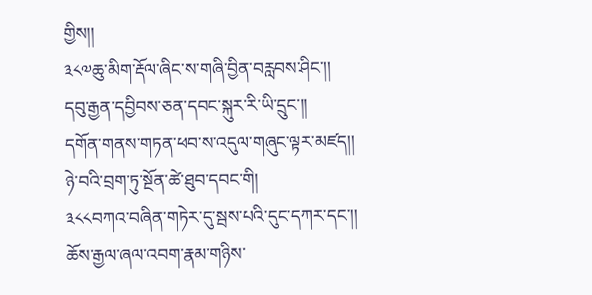གྱིས།།
༣༨༧ཆུ་མིག་རྡོལ་ཞིང་ས་གཞི་བྱིན་བརླབས་ཤིང་།།
དབུ་རྒྱན་དབྱིབས་ཅན་དབང་སྐུར་རི་ཡི་དྲུང་།།
དགོན་གནས་གཏན་ཕབ་ས་འདུལ་གཞུང་ལྟར་མཛད།།
ཉེ་བའི་བྲག་ཏུ་སྔོན་ཚེ་ཐུབ་དབང་གི།
༣༨༨བཀའ་བཞིན་གཏེར་དུ་སྦས་པའི་དུང་དཀར་དང་།།
ཆོས་རྒྱལ་ཞལ་འབག་རྣམ་གཉིས་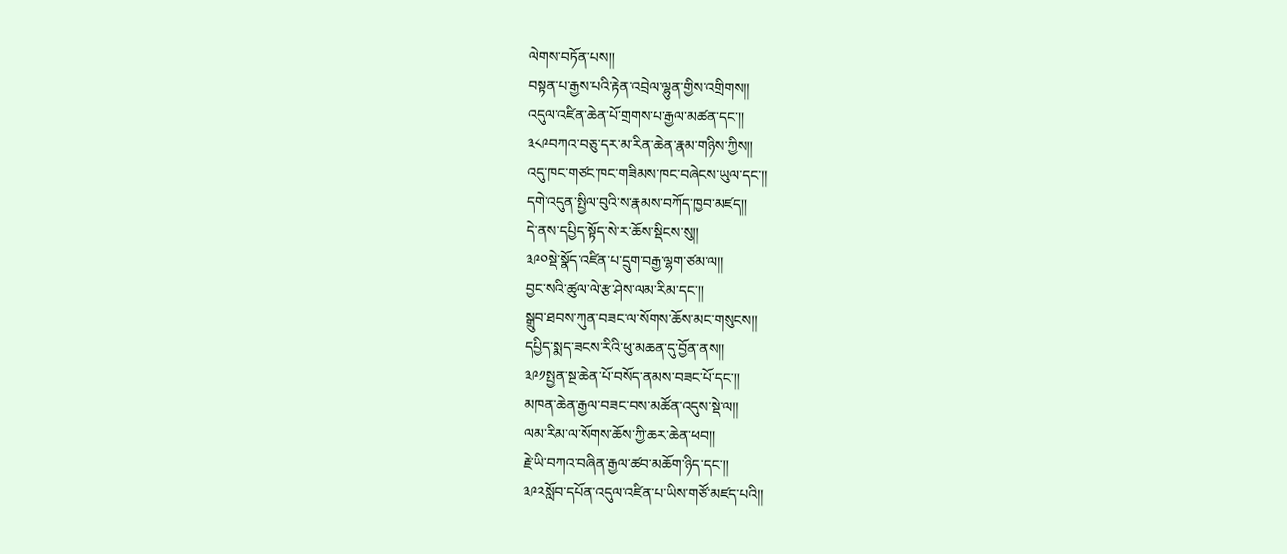ལེགས་བཏོན་པས།།
བསྟན་པ་རྒྱས་པའི་རྟེན་འབྲེལ་ལྷུན་གྱིས་འགྲིགས།།
འདུལ་འཛིན་ཆེན་པོ་གྲགས་པ་རྒྱལ་མཚན་དང་།།
༣༨༩བཀའ་བཅུ་དར་མ་རིན་ཆེན་རྣམ་གཉིས་ཀྱིས།།
འདུ་ཁང་གཙང་ཁང་གཟིམས་ཁང་བཞེངས་ཡུལ་དང་།།
དགེ་འདུན་སྤྱིལ་བུའི་ས་རྣམས་བཀོད་ཁྱབ་མཛད།།
དེ་ནས་དཔྱིད་སྟོད་སེ་ར་ཆོས་སྡིངས་སུ།།
༣༩༠སྡེ་སྣོད་འཛིན་པ་དྲུག་བརྒྱ་ལྷག་ཙམ་ལ།།
བྱང་སའི་ཚུལ་ལེ་རྩ་ཤེས་ལམ་རིམ་དང་།།
སྒྲུབ་ཐབས་ཀུན་བཟང་ལ་སོགས་ཆོས་མང་གསུངས།།
དཔྱིད་སྨད་ཟངས་རིའི་ཕུ་མཆན་དུ་བྱོན་ནས།།
༣༩༡སྤྱན་སྔ་ཆེན་པོ་བསོད་ནམས་བཟང་པོ་དང་།།
མཁན་ཆེན་རྒྱལ་བཟང་བས་མཚོན་འདུས་སྡེ་ལ།།
ལམ་རིམ་ལ་སོགས་ཆོས་ཀྱི་ཆར་ཆེན་ཕབ།།
རྗེ་ཡི་བཀའ་བཞིན་རྒྱལ་ཚབ་མཆོག་ཉིད་དང་།།
༣༩༢སློབ་དཔོན་འདུལ་འཛིན་པ་ཡིས་གཙོ་མཛད་པའི།།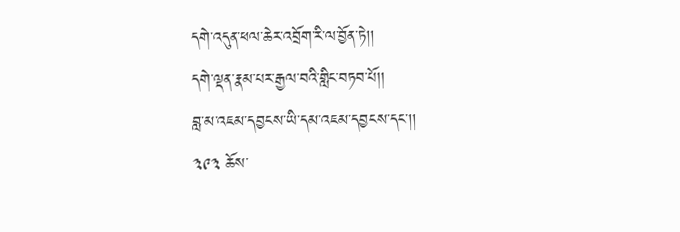དགེ་འདུན་ཕལ་ཆེར་འབྲོག་རི་ལ་བྱོན་ཏེ།།
དགེ་ལྡན་རྣམ་པར་རྒྱལ་བའི་གླིང་བཏབ་པོ།།
བླ་མ་འཇམ་དབྱངས་ཡི་དམ་འཇམ་དབྱངས་དང་།།
༣༩༣ ཆོས་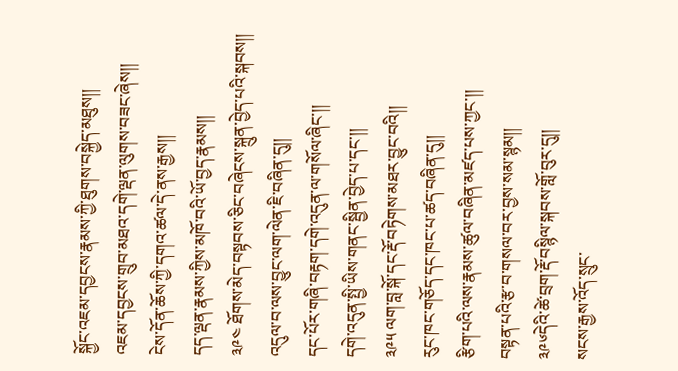སྐྱོང་འཇམ་དབྱངས་རྣམས་ཀྱི་ཐུགས་བསྐྱེད་མཐུས།།
འཇམ་དབྱངས་གྲུབ་མཐའ་དགེ་ལྡན་ལུགས་བཟང་ཞེས།།
ངེས་དོན་ཆོས་ཀྱི་དགའ་ཚལ་དེ་ནས་རྒྱས།།
དད་ལྡན་རྣམས་ཀྱིས་མཁོ་བའི་ཡོ་བྱད་རྣམས།།
༣༩༤ ཐོགས་མེད་བསྟབས་ཅིང་བཞེངས་སྐྲུན་བྱེད་པའི་སྐབས།།
འདུལ་བ་ལས་བྱུང་ལག་ལེན་ཇི་བཞིན་དུ།།
དང་པོར་གཞི་བརྟག་དགེ་འདུན་ལ་གསོལ་ཞིང་།།
དགེ་འདུན་སྤྱི་ཡིས་གནང་སྦྱིན་བྱེད་པ་དང་།།
༣༩༥ ལག་བླ་སྐོ་དང་རྡོ་བཏེགས་མཐར་བྱུང་བའི།།
རུང་ཁང་གཅོད་དང་ཁང་པ་ཚད་བཞིན་དུ།།
རྩིག་པའི་ལས་རྣམས་ཚུལ་བཞིན་མཛད་པས་ཀྱང་།།
བསྟན་པའི་རྩ་བ་གསལ་བར་བྱས་སམ་སྙམ།།
༣༩༦དེའི་ཚེ་བྲག་རྡོ་བསྙིལ་སྐབས་གློ་བུར་དུ།།
སངས་རྒྱས་འོད་སྲུང་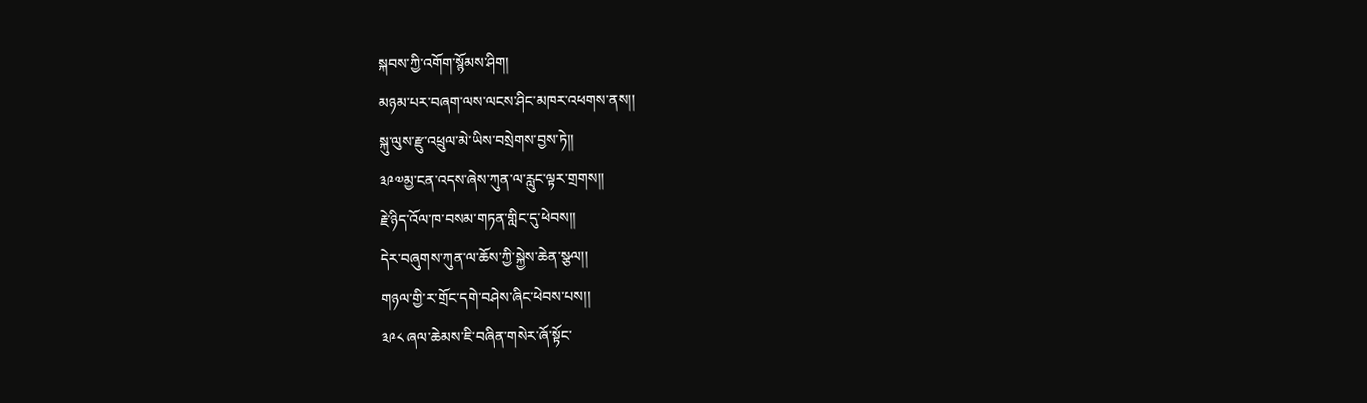སྐབས་ཀྱི་འགོག་སྙོམས་ཤིག།
མཉམ་པར་བཞག་ལས་ལངས་ཤིང་མཁར་འཕགས་ནས།།
སྐུ་ལུས་རྫུ་འཕྲུལ་མེ་ཡིས་བསྲེགས་བྱས་ཏེ།།
༣༩༧མྱ་ངན་འདས་ཞེས་ཀུན་ལ་རླུང་ལྟར་གྲགས།།
རྗེ་ཉིད་འོལ་ཁ་བསམ་གཏན་གླིང་དུ་ཕེབས།།
དེར་བཞུགས་ཀུན་ལ་ཆོས་ཀྱི་སྐྱེས་ཆེན་སྩལ།།
གཉལ་གྱི་ར་གྲོང་དགེ་བཤེས་ཞིང་ཕེབས་པས།།
༣༩༨ ཞལ་ཆེམས་ཇི་བཞིན་གསེར་ཞོ་སྟོང་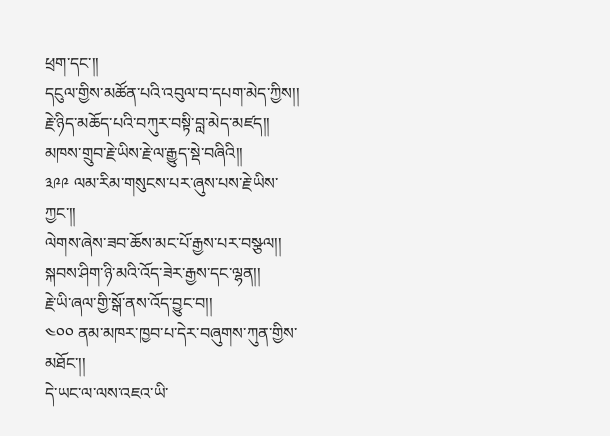ཕྲག་དང་།།
དངུལ་གྱིས་མཚོན་པའི་འབུལ་བ་དཔག་མེད་ཀྱིས།།
རྗེ་ཉིད་མཆོད་པའི་བཀུར་བསྟི་བླ་མེད་མཛད།།
མཁས་གྲུབ་རྗེ་ཡིས་རྗེ་ལ་རྒྱུད་སྡེ་བཞིའི།།
༣༩༩ ལམ་རིམ་གསུངས་པར་ཞུས་པས་རྗེ་ཡིས་ཀྱང་།།
ལེགས་ཞེས་ཟབ་ཆོས་མང་པོ་རྒྱས་པར་བསྩལ།།
སྐབས་ཤིག་ཉི་མའི་འོད་ཟེར་རྒྱས་དང་ལྷན།།
རྗེ་ཡི་ཞལ་གྱི་སྒོ་ནས་འོད་བྱུང་བ།།
༤༠༠ ནམ་མཁར་ཁྱབ་པ་དེར་བཞུགས་ཀུན་གྱིས་མཐོང་།།
དེ་ཡང་ལ་ལས་འཇའ་ཡི་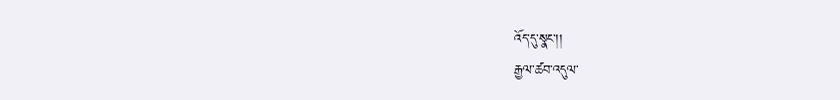འོད་དུ་སྣང་།།
རྒྱལ་ཚབ་འདུལ་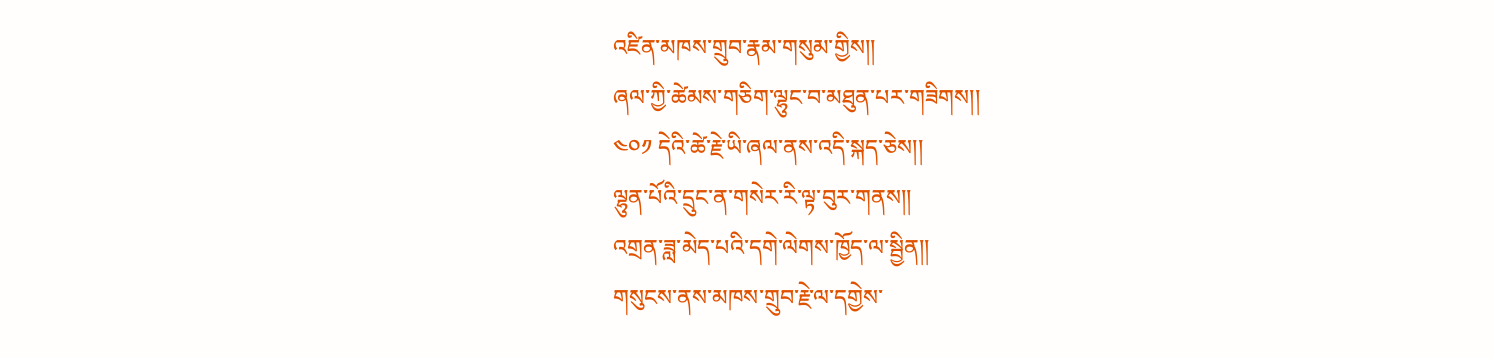འཛིན་མཁས་གྲུབ་རྣམ་གསུམ་གྱིས།།
ཞལ་ཀྱི་ཚེམས་གཅིག་ལྷུང་བ་མཐུན་པར་གཟིགས།།
༤༠༡ དེའི་ཚེ་རྗེ་ཡི་ཞལ་ནས་འདི་སྐད་ཅེས།།
ལྷུན་པོའི་དྲུང་ན་གསེར་རི་ལྟ་བུར་གནས།།
འགྲན་ཟླ་མེད་པའི་དགེ་ལེགས་ཁྱོད་ལ་སྦྱིན།།
གསུངས་ནས་མཁས་གྲུབ་རྗེ་ལ་དགྱེས་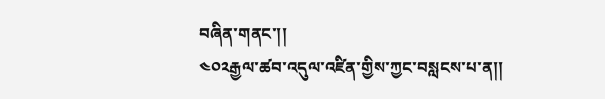བཞིན་གནང་།།
༤༠༢རྒྱལ་ཚབ་འདུལ་འཛིན་གྱིས་ཀྱང་བསླངས་པ་ན།།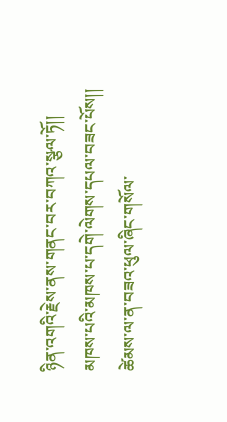ཉིན་འགའི་རྗེས་ནས་གནང་བར་བཀའ་སྩལ་ཏོ།།
མཁས་པའི་མཁས་པ་དགེ་ལེགས་དཔལ་བཟང་པོས།།
ཚེམས་ལ་ན་བཟའ་ཕུལ་ཞིང་གསོལ་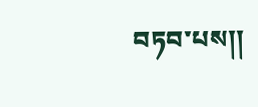བཏབ་པས།།